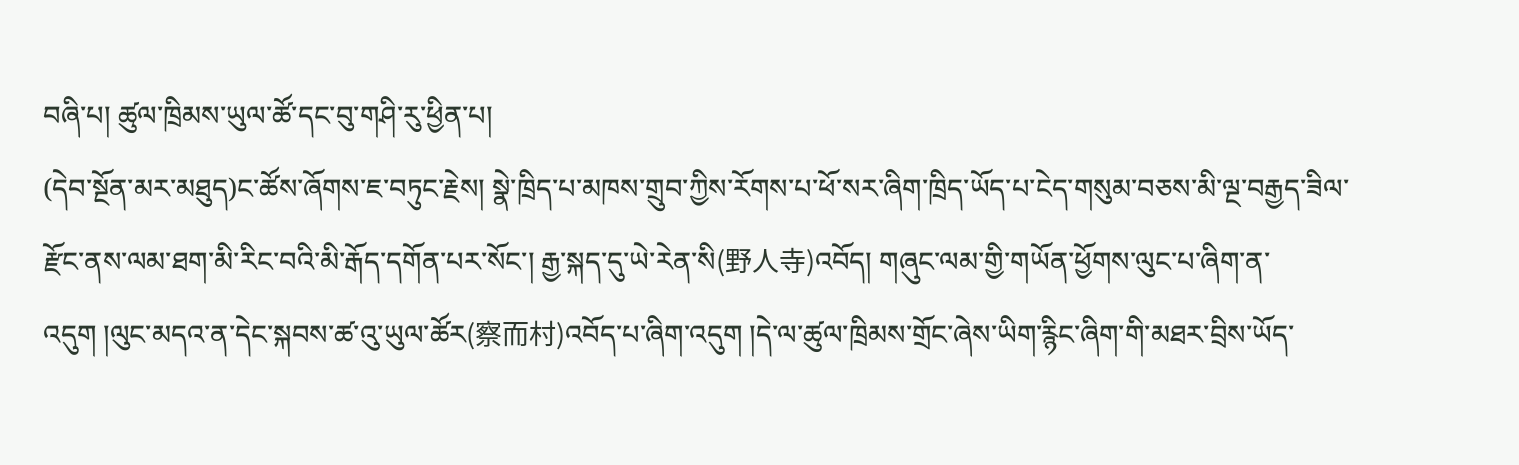བཞི་པ། ཚུལ་ཁྲིམས་ཡུལ་ཚོ་དང་བུ་གཤི་རུ་ཕྱིན་པ།
(དེབ་སྔོན་མར་མཐུད)ང་ཚོས་ཞོགས་ཇ་བཏུང་རྗེས། སྣེ་ཁྲིད་པ་མཁས་གྲུབ་ཀྱིས་རོགས་པ་ཕོ་སར་ཞིག་ཁྲིད་ཡོད་པ་ངེད་གསུམ་བཅས་མི་ལྔ་བརྒྱད་ཟིལ་རྫོང་ནས་ལམ་ཐག་མི་རིང་བའི་མི་རྒོད་དགོན་པར་སོང་། རྒྱ་སྐད་དུ་ཡེ་རེན་སི(野人寺)འབོད། གཞུང་ལམ་གྱི་གཡོན་ཕྱོགས་ལུང་པ་ཞིག་ན་འདུག །ལུང་མདའ་ན་དེང་སྐབས་ཚ་འུ་ཡུལ་ཚོར(察而村)འབོད་པ་ཞིག་འདུག །དེ་ལ་ཚུལ་ཁྲིམས་གྲོང་ཞེས་ཡིག་རྙིང་ཞིག་གི་མཐར་བྲིས་ཡོད་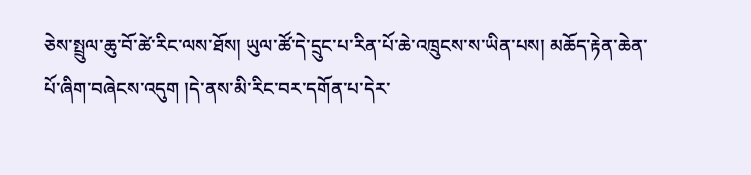ཅེས་སྤྲུལ་ཆུ་བོ་ཚེ་རིང་ལས་ཐོས། ཡུལ་ཚོ་དེ་དྲུང་པ་རིན་པོ་ཆེ་འཁྲུངས་ས་ཡིན་པས། མཆོད་རྟེན་ཆེན་པོ་ཞིག་བཞེངས་འདུག །དེ་ནས་མི་རིང་བར་དགོན་པ་དེར་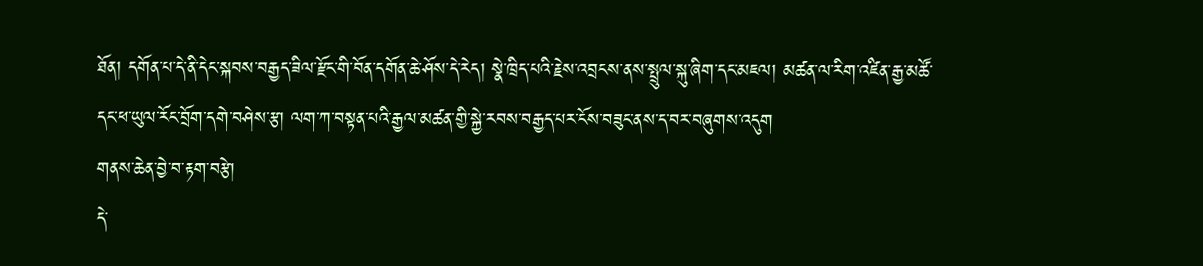ཐོན། དགོན་པ་དེ་ནི་དེང་སྐབས་བརྒྱད་ཟིལ་རྫོང་གི་བོན་དགོན་ཆེ་ཤོས་དེ་རེད། སྣེ་ཁྲིད་པའི་རྗེས་འབྲངས་ནས་སྤྲུལ་སྐུ་ཞིག་དང་མཇལ། མཚན་ལ་རིག་འཛིན་རྒྱ་མཚོ་དང་ཕ་ཡུལ་རོང་བྲོག་དགེ་བཤེས་རྩ། ལག་ཀ་བསྟན་པའི་རྒྱལ་མཚན་གྱི་སྐྱེ་རབས་བརྒྱད་པར་ངོས་བཟུང་ནས་ད་བར་བཞུགས་འདུག
གནས་ཆེན་བྱེ་བ་རྟག་བརྩེ།
དེ་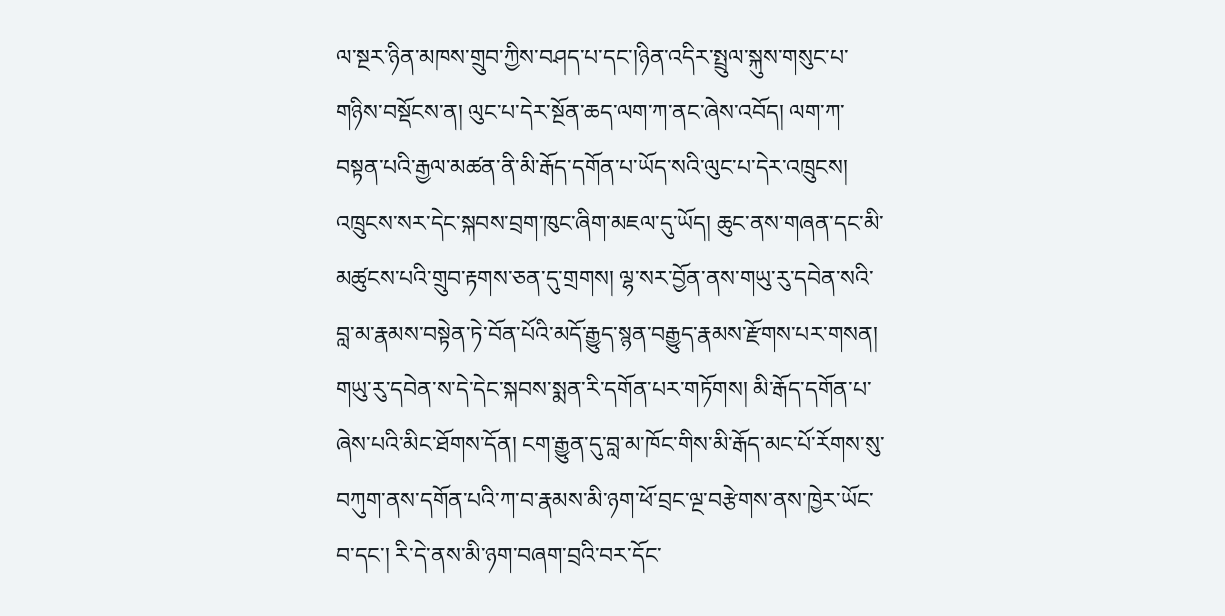ལ་སྔར་ཉིན་མཁས་གྲུབ་ཀྱིས་བཤད་པ་དང་།ཉིན་འདིར་སྤྲུལ་སྐུས་གསུང་པ་གཉིས་བསྡོངས་ན། ལུང་པ་དེར་སྔོན་ཆད་ལག་ཀ་ནང་ཞེས་འབོད། ལག་ཀ་བསྟན་པའི་རྒྱལ་མཚན་ནི་མི་རྒོད་དགོན་པ་ཡོད་སའི་ལུང་པ་དེར་འཁྲུངས། འཁྲུངས་སར་དེང་སྐབས་བྲག་ཁུང་ཞིག་མཇལ་དུ་ཡོད། ཆུང་ནས་གཞན་དང་མི་མཚུངས་པའི་གྲུབ་རྟགས་ཅན་དུ་གྲགས། ལྷ་སར་བྱོན་ནས་གཡུ་རུ་དབེན་སའི་བླ་མ་རྣམས་བསྟེན་ཏེ་བོན་པོའི་མདོ་རྒྱུད་སྙན་བརྒྱུད་རྣམས་རྫོགས་པར་གསན། གཡུ་རུ་དབེན་ས་དེ་དེང་སྐབས་སྨན་རི་དགོན་པར་གཏོགས། མི་རྒོད་དགོན་པ་ཞེས་པའི་མིང་ཐོགས་དོན། ངག་རྒྱུན་དུ་བླ་མ་ཁོང་གིས་མི་རྒོད་མང་པོ་རོགས་སུ་བཀུག་ནས་དགོན་པའི་ཀ་བ་རྣམས་མི་ཉག་ཕོ་བྲང་ལྔ་བརྩེགས་ནས་ཁྱེར་ཡོང་བ་དང་། རི་དེ་ནས་མི་ཉག་བཞག་བྲའི་བར་དོང་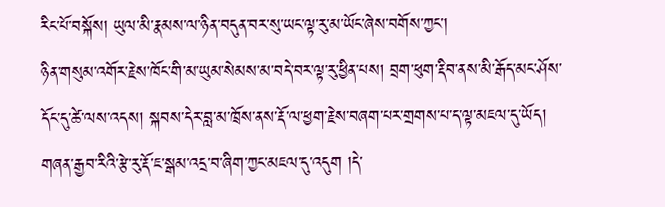རིང་པོ་བསྐོས། ཡུལ་མི་རྣམས་ལ་ཉིན་བདུན་བར་སུ་ཡང་ལྟ་རུ་མ་ཡོང་ཞེས་བགོས་ཀྱང་།
ཉིན་གསུམ་འགོར་རྗེས་ཁོང་གི་མ་ཡུམ་སེམས་མ་བདེ་བར་ལྟ་རུ་ཕྱིན་པས། བྲག་ཕུག་རྡིབ་ནས་མི་རྒོད་མང་ཤོས་དོང་དུ་ཚེ་ལས་འདས། སྐབས་དེར་བླ་མ་ཁྲོས་ནས་རྡོ་ལ་ཕྱག་རྗེས་བཞག་པར་གྲགས་པ་ད་ལྟ་མཇལ་དུ་ཡོད། གཞན་རྒྱབ་རིའི་རྩེ་རུ་རྡོ་ཇ་སྒམ་འདྲ་བ་ཞིག་ཀྱང་མཇལ་དུ་འདུག །དེ་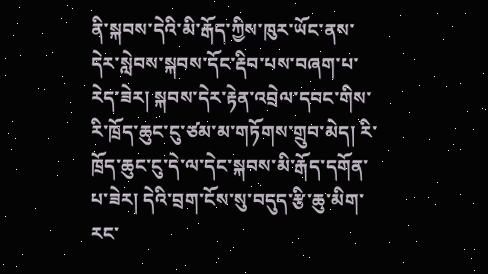ནི་སྐབས་དེའི་མི་རྒོད་ཀྱིས་ཁུར་ཡོང་ནས་དེར་སླེབས་སྐབས་དོང་རྡིབ་པས་བཞག་པ་རེད་ཟེར། སྐབས་དེར་རྟེན་འབྲེལ་དབང་གིས་རི་ཁྲོད་ཆུང་ངུ་ཙམ་མ་གཏོགས་གྲུབ་མེད། རི་ཁྲོད་ཆུང་ངུ་དེ་ལ་དེང་སྐབས་མི་རྒོད་དགོན་པ་ཟེར། དེའི་བྲག་ངོས་སུ་བདུད་རྩི་ཆུ་མིག་རང་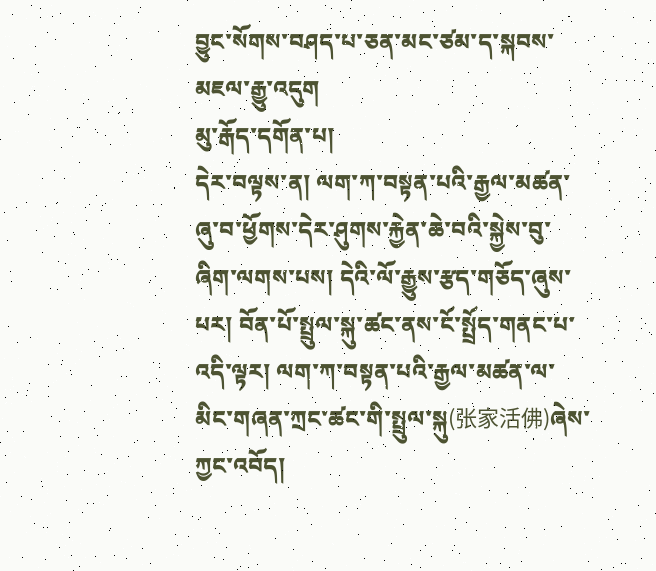བྱུང་སོགས་བཤད་པ་ཅན་མང་ཙམ་ད་སྐབས་མཇལ་རྒྱུ་འདུག
མུ་རྒོད་དགོན་པ།
དེར་བལྟས་ན། ལག་ཀ་བསྟན་པའི་རྒྱལ་མཚན་ཞུ་བ་ཕྱོགས་དེར་ཤུགས་རྐྱེན་ཆེ་བའི་སྐྱེས་བུ་ཞིག་ལགས་པས། དེའི་ལོ་རྒྱུས་རྩད་གཅོད་ཞུས་པར། བོན་པོ་སྤྲུལ་སྐུ་ཚང་ནས་ངོ་སྤྲོད་གནང་པ་འདི་ལྟར། ལག་ཀ་བསྟན་པའི་རྒྱལ་མཚན་ལ་མིང་གཞན་ཀྲང་ཚང་གི་སྤྲུལ་སྐུ(张家活佛)ཞེས་ཀྱང་འབོད།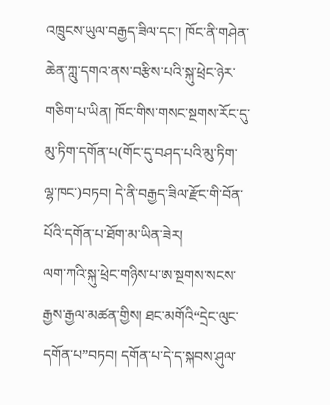འཁྲུངས་ཡུལ་བརྒྱད་ཟིལ་དང་། ཁོང་ནི་གཤེན་ཆེན་ཀླུ་དགའ་ནས་བརྩིས་པའི་སྐུ་ཕྲེང་ཉེར་གཅིག་པ་ཡིན། ཁོང་གིས་གསང་སྔགས་རོང་དུ་མུ་ཏིག་དགོན་པ(གོང་དུ་བཤད་པའི་མུ་ཏིག་ལྷ་ཁང་)བཏབ། དེ་ནི་བརྒྱད་ཟིལ་རྫོང་གི་བོན་པོའི་དགོན་པ་ཐོག་མ་ཡིན་ཟེར།
ལག་ཀའི་སྐུ་ཕྲེང་གཉིས་པ་ཨ་སྔགས་སངས་རྒྱས་རྒྱལ་མཚན་གྱིས། ཐང་མགོའི“དྲེང་ལུང་དགོན་པ”བཏབ། དགོན་པ་དེ་ད་སྐབས་ཤུལ་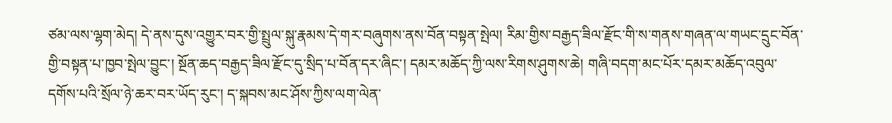ཙམ་ལས་ལྷག་མེད། དེ་ནས་དུས་འགྱུར་བར་གྱི་སྤྲུལ་སྐུ་རྣམས་དེ་གར་བཞུགས་ནས་བོན་བསྟན་སྤེལ། རིམ་གྱིས་བརྒྱད་ཟིལ་རྫོང་གི་ས་གནས་གཞན་ལ་གཡང་དྲུང་བོན་གྱི་བསྟན་པ་ཁྱབ་སྤེལ་བྱུང་། སྔོན་ཆད་བརྒྱད་ཟིལ་རྫོང་དུ་སྲིད་པ་བོན་དར་ཞིང་། དམར་མཆོད་ཀྱི་ལས་རིགས་ཤུགས་ཆེ། གཞི་བདག་མང་པོར་དམར་མཆོད་འབུལ་དགོས་པའི་སྲོལ་ཉེ་ཆར་བར་ཡོད་རུང་། ད་སྐབས་མང་ཤོས་ཀྱིས་ལག་ལེན་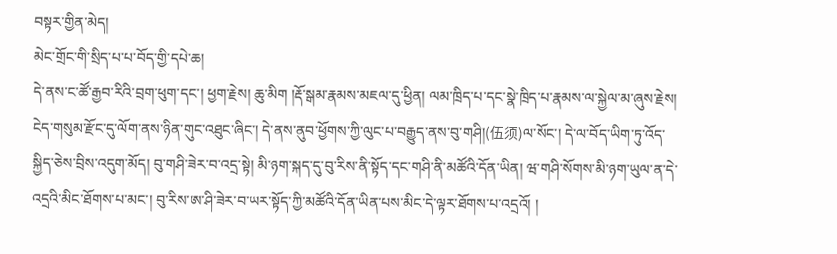བསྟར་གྱིན་མེད།
མེང་གྲོང་གི་སྲིད་པ་པ་བོད་གྱི་དཔེ་ཆ།
དེ་ནས་ང་ཚོ་རྒྱབ་རིའི་བྲག་ཕུག་དང་། ཕྱག་རྗེས། ཆུ་མིག །རྡོ་སྒམ་རྣམས་མཇལ་དུ་ཕྱིན། ལམ་ཁྲིད་པ་དང་སྣེ་ཁྲིད་པ་རྣམས་ལ་སྐྱེལ་མ་ཞུས་རྗེས། ངེད་གསུམ་རྫོང་དུ་ལོག་ནས་ཉིན་གུང་འཐུང་ཞིང་། དེ་ནས་ནུབ་ཕྱོགས་ཀྱི་ལུང་པ་བརྒྱུད་ནས་བུ་གཤི།(伍须)ལ་སོང་། དེ་ལ་བོད་ཡིག་ཏུ་འོད་སྐྱིད་ཅེས་བྲིས་འདུག་མོད། བུ་གཤི་ཟེར་བ་འདྲ་སྟེ། མི་ཉག་སྐད་དུ་བུ་རིས་ནི་སྟོད་དང་གཤི་ནི་མཚོའི་དོན་ཡིན། ཝ་གཤི་སོགས་མི་ཉག་ཡུལ་ན་དེ་འདྲའི་མིང་ཐོགས་པ་མང་། བུ་རིས་ཨ་ཤི་ཟེར་བ་ཡར་སྟོད་ཀྱི་མཚོའི་དོན་ཡིན་པས་མིང་དེ་ལྟར་ཐོགས་པ་འདྲའོ། །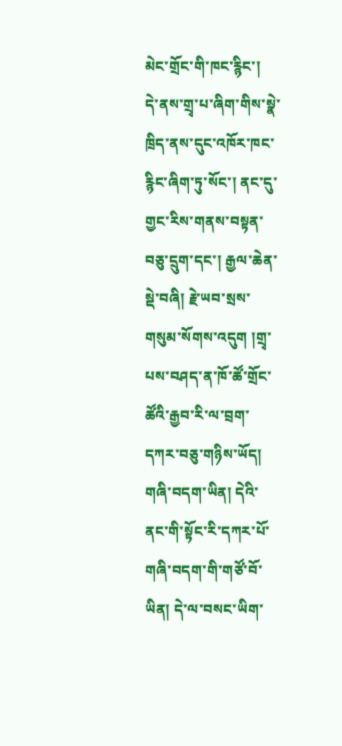མེང་གྲོང་གི་ཁང་རྙིང་།
དེ་ནས་གྲྭ་པ་ཞིག་གིས་སྣེ་ཁྲིད་ནས་དུང་འཁོར་ཁང་རྙིང་ཞིག་ཏུ་སོང་། ནང་དུ་གྱང་རིས་གནས་བསྟན་བཅུ་དྲུག་དང་། རྒྱལ་ཆེན་སྡེ་བཞི། རྗེ་ཡབ་སྲས་གསུམ་སོགས་འདུག །གྲྭ་པས་བཤད་ན་ཁོ་ཚོ་གྲོང་ཚོའི་རྒྱབ་རི་ལ་བྲག་དཀར་བཅུ་གཉིས་ཡོད། གཞི་བདག་ཡིན། དེའི་ནང་གི་སྟོང་རི་དཀར་པོ་གཞི་བདག་གི་གཙོ་བོ་ཡིན། དེ་ལ་བསང་ཡིག་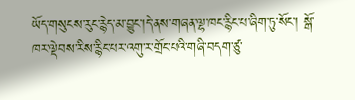ཡོད་གསུངས་རུང་རྙེད་མ་བྱུང་།དེ་ནས་གཞན་ལྷ་ཁང་རྙིང་པ་ཞིག་ཏུ་སོང་། སྒོ་ཁར་ལྡེབས་རིས་རྙིང་པར་འགུ་ར་གྲོང་པའི་གཞི་བདག་ཙུ་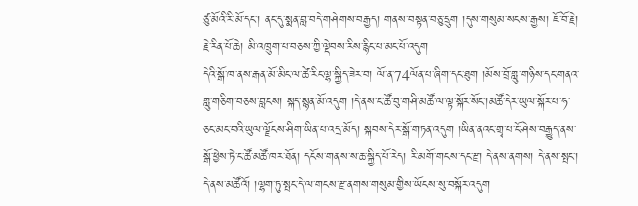ཙུ་མོའི་རི་མོ་དང་། ནང་དུ་སྨན་བླ་བདེ་གཤེགས་བརྒྱད། གནས་བསྟན་བཅུ་དྲུག །དུས་གསུམ་སངས་རྒྱས། ཇོ་བོ་རྗེ། རྗེ་རིན་པོ་ཆེ། མི་འཁྲུག་པ་བཅས་ཀྱི་ལྡེབས་རིས་རྙིང་པ་མང་པོ་འདུག
དེའི་སྒོ་ཁ་ནས་རྒན་མོ་མིང་ལ་ཚེ་རིང་ལྷ་སྐྱིད་ཟེར་བ། ལོ་ན་74ལོན་པ་ཞིག་དང་ཐུག །མོས་བྲོ་གླུ་གཉིས་དང་གནའ་གླུ་གཅིག་བཅས་བླངས། སྐད་སྙན་མོ་འདུག །དེ་ནས་ང་ཚོ་བུ་གཤི་མཚོ་ལ་ལྟ་སྐོར་སོང་།མཚོ་དེར་ཡུལ་སྐོར་པ་ཧ་ཅང་མང་བའི་ཡུལ་ལྗོངས་ཤིག་ཡིན་པ་འདྲ་མོད། སྐབས་དེར་སྒོ་གཏན་འདུག །ཡིན་ནའང་གྲྭ་པ་ངོ་ཤེས་བརྒྱུད་ནས་སྒོ་ཕྱེས་ཏེ་ང་ཚོ་མཚོ་ཁར་ཐོན། དངོས་གནས་ས་ཆ་སྐྱིད་པོ་རེད། རི་མགོ་གངས་དང་རྫ། དེ་ནས་ནགས། དེ་ནས་སྤང་། དེ་ནས་མཚོའོ། །ལྷག་ཏུ་སྤང་དེ་ལ་གངས་རྫ་ནགས་གསུམ་གྱིས་ཡོངས་སུ་བསྐོར་འདུག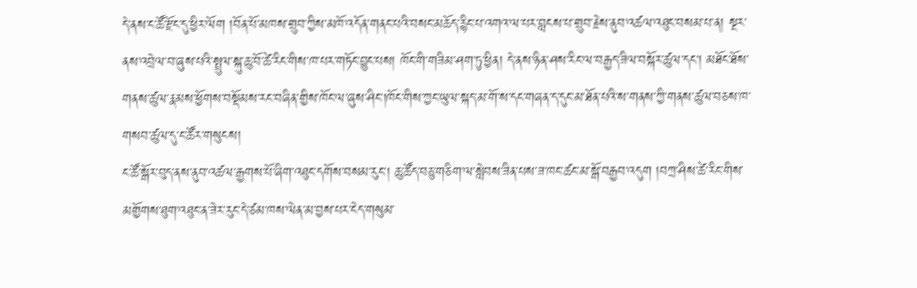དེ་ནས་ང་ཚོ་རྫོང་དུ་ཕྱིར་ལོག །བོན་པོ་མཁས་གྲུབ་ཀྱིས་མཁོ་འདོན་གནང་པའི་བསང་མཆོད་རྙིང་པ་འགའ་ལ་པར་བླངས་པ་གྲུབ་རྗེས་ནུབ་འཚལ་འཐུང་བསམ་པ་ན། སྔར་ནས་འབྲེལ་བ་ཞུས་པའི་སྤྲུལ་སྐུ་ཆུ་བོ་ཚེ་རིང་གིས་ཁ་པར་གཏོང་བྱུང་པས། ཁོང་གི་གཟིམ་ཤག་ཏུ་ཕྱིན། དེ་ནས་ཉིན་ཤས་རིང་ལ་བརྒྱད་ཟིལ་བསྐོར་ཚུལ་དང་། མཐོང་ཐོས་གནས་ཚུལ་རྣམས་ཕྱོགས་བསྡོམས་རང་བཞིན་གྱིས་ཁོང་ལ་ཞུས་ཤིང་།ཁོང་གིས་ཀྱང་ཡུལ་སྐད་མ་གོ་ས་དང་གཞན་ད་དུང་མ་ཐོན་པའི་ས་གནས་ཀྱི་གནས་ཚུལ་བཅས་ཁ་གསབ་ཚུལ་དུ་ང་ཚོར་གསུངས།
ང་ཚོ་སྒོར་བུད་ནས་ནུབ་འཚལ་རྒྱགས་པོ་ཞིག་འཐུང་དགོས་བསམ་རུང་། ཆུ་ཚོད་བཅུ་གཅིག་ལ་སླེབས་ཟིན་པས་ཟ་ཁང་ཚང་མ་སྒོ་བརྒྱབ་འདུག །བཀྲ་ཤིས་ཚེ་རིང་གིས་མགྱོགས་ཐུག་འཐུང་ན་ཟེར་རུང་དེ་ཙམ་ཁས་ལེན་མ་བྱས་པར་ངེད་གསུམ་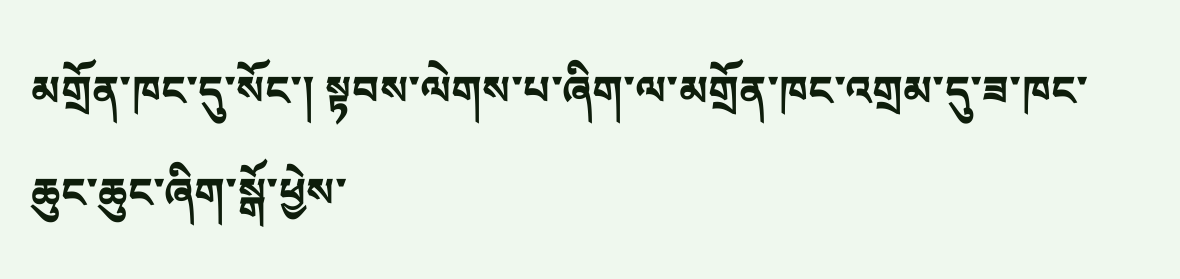མགྲོན་ཁང་དུ་སོང་། སྟབས་ལེགས་པ་ཞིག་ལ་མགྲོན་ཁང་འགྲམ་དུ་ཟ་ཁང་ཆུང་ཆུང་ཞིག་སྒོ་ཕྱེས་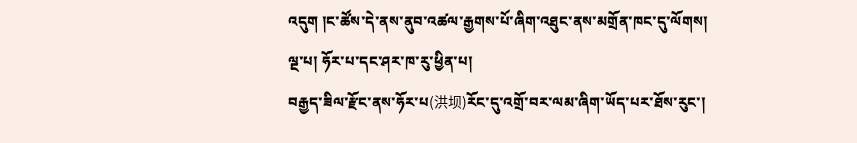འདུག །ང་ཚོས་དེ་ནས་ནུབ་འཚལ་རྒྱགས་པོ་ཞིག་འཐུང་ནས་མགྲོན་ཁང་དུ་ལོགས།
ལྔ་པ། ཧོར་པ་དང་ཤར་ཁ་རུ་ཕྱིན་པ།
བརྒྱད་ཟིལ་རྫོང་ནས་ཧོར་པ(洪坝)རོང་དུ་འགྲོ་བར་ལམ་ཞིག་ཡོད་པར་ཐོས་རུང་།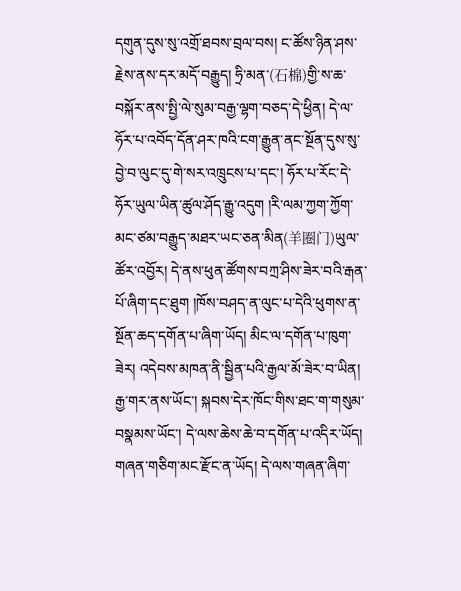དགུན་དུས་སུ་འགྲོ་ཐབས་བྲལ་བས། ང་ཚོས་ཉིན་ཤས་རྗེས་ནས་དར་མདོ་བརྒྱུད། ཧྲི་མན་(石棉)གྱི་ས་ཆ་བསྐོར་ནས་སྤྱི་ལེ་སུམ་བརྒྱ་ལྷག་བཅད་དེ་ཕྱིན། དེ་ལ་ཧོར་པ་འབོད་དོན་ཤར་ཁའི་ངག་རྒྱུན་ནང་སྔོན་དུས་སུ་བྱེ་བ་ལུང་དུ་གེ་སར་འཁྲུངས་པ་དང་། ཧོར་པ་རོང་དེ་ཧོར་ཡུལ་ཡིན་ཚུལ་ཤོད་རྒྱུ་འདུག །རི་ལམ་ཀྱག་ཀྱོག་མང་ཙམ་བརྒྱུད་མཐར་ཡང་ཅན་མིན(羊圈门)ཡུལ་ཚོར་འབྱོར། དེ་ནས་ཕུན་ཚོགས་བཀྲ་ཤིས་ཟེར་བའི་རྒན་པོ་ཞིག་དང་ཐུག །ཁོས་བཤད་ན་ལུང་པ་དེའི་ཕུགས་ན་སྔོན་ཆད་དགོན་པ་ཞིག་ཡོད། མིང་ལ་དགོན་པ་ཁུག་ཟེར། འདེབས་མཁན་ནི་སྦྱིན་པའི་རྒྱལ་མོ་ཟེར་བ་ཡིན། རྒྱ་གར་ནས་ཡོང་། སྐབས་དེར་ཁོང་གིས་ཐང་ག་གསུམ་བསྣམས་ཡོང་། དེ་ལས་ཆེས་ཆེ་བ་དགོན་པ་འདིར་ཡོད། གཞན་གཅིག་མང་རྫོང་ན་ཡོད། དེ་ལས་གཞན་ཞིག་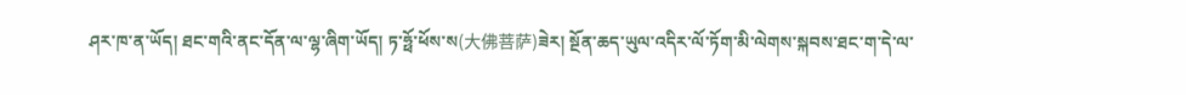ཤར་ཁ་ན་ཡོད། ཐང་གའི་ནང་དོན་ལ་ལྷ་ཞིག་ཡོད། ཏ་ཧྥོ་ཕོས་ས(大佛菩萨)ཟེར། སྔོན་ཆད་ཡུལ་འདིར་ལོ་ཏོག་མི་ལེགས་སྐབས་ཐང་ག་དེ་ལ་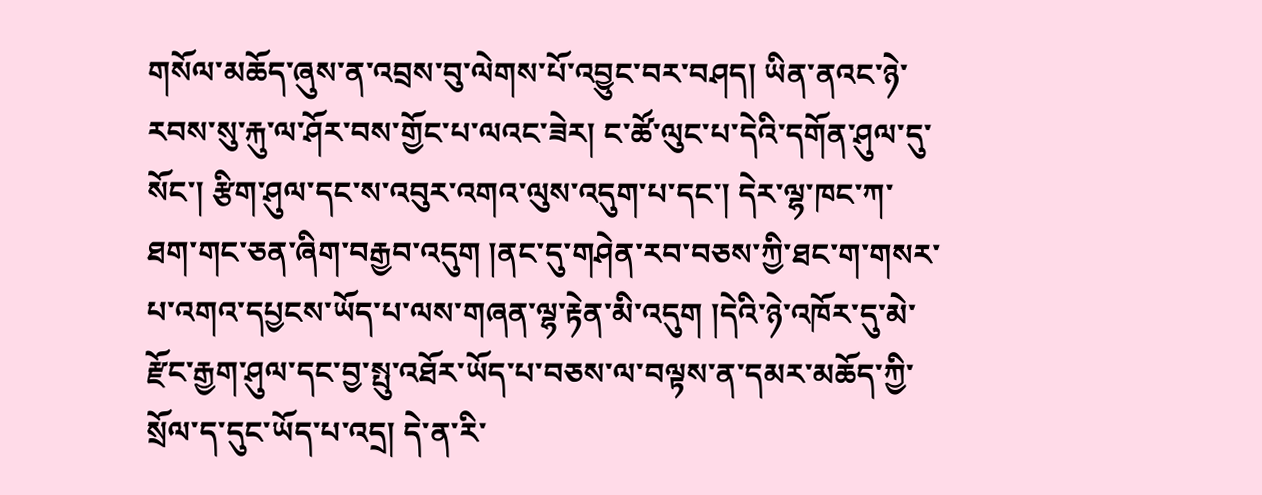གསོལ་མཆོད་ཞུས་ན་འབྲས་བུ་ལེགས་པོ་འབྱུང་བར་བཤད། ཡིན་ནའང་ཉེ་རབས་སུ་རྐུ་ལ་ཤོར་བས་གྱོང་པ་ལའང་ཟེར། ང་ཚོ་ལུང་པ་དེའི་དགོན་ཤུལ་དུ་སོང་། རྩིག་ཤུལ་དང་ས་འབུར་འགའ་ལུས་འདུག་པ་དང་། དེར་ལྷ་ཁང་ཀ་ཐག་གང་ཅན་ཞིག་བརྒྱབ་འདུག །ནང་དུ་གཤེན་རབ་བཅས་ཀྱི་ཐང་ག་གསར་པ་འགའ་དཔྱངས་ཡོད་པ་ལས་གཞན་ལྷ་རྟེན་མི་འདུག །དེའི་ཉེ་འཁོར་དུ་མེ་རྫོང་རྒྱག་ཤུལ་དང་བྱ་སྤུ་འཐོར་ཡོད་པ་བཅས་ལ་བལྟས་ན་དམར་མཆོད་ཀྱི་སྲོལ་ད་དུང་ཡོད་པ་འདྲ། དེ་ན་རི་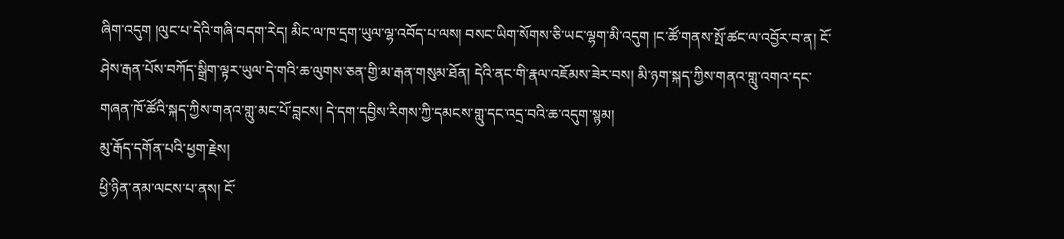ཞིག་འདུག །ལུང་པ་དེའི་གཞི་བདག་རེད། མིང་ལ་ཁ་དྲག་ཡུལ་ལྷ་འབོད་པ་ལས། བསང་ཡིག་སོགས་ཅི་ཡང་ལྷག་མི་འདུག །ང་ཚོ་གནས་སྤོ་ཚང་ལ་འབྱོར་བ་ན། ངོ་ཤེས་རྒན་པོས་བཀོད་སྒྲིག་ལྟར་ཡུལ་དེ་གའི་ཆ་ལུགས་ཅན་གྱི་མ་རྒན་གསུམ་ཐོན། དེའི་ནང་གི་རྣལ་འཇོམས་ཟེར་བས། མི་ཉག་སྐད་ཀྱིས་གནའ་གླུ་འགའ་དང་གཞན་ཁོ་ཚོའི་སྐད་ཀྱིས་གནའ་གླུ་མང་པོ་བླངས། དེ་དག་དབྱིས་རིགས་ཀྱི་དམངས་གླུ་དང་འདྲ་བའི་ཆ་འདུག་སྙམ།
མུ་རྒོད་དགོན་པའི་ཕྱག་རྗེས།
ཕྱི་ཉིན་ནམ་ལངས་པ་ནས། ངོ་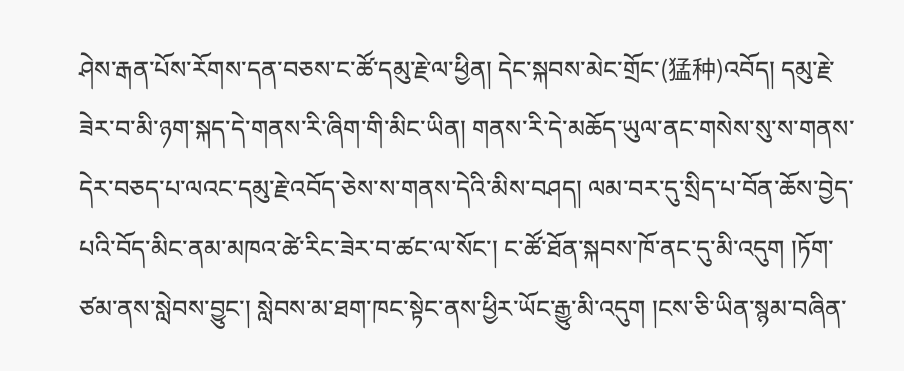ཤེས་རྒན་པོས་རོགས་དན་བཅས་ང་ཚོ་དམུ་རྗེ་ལ་ཕྱིན། དེང་སྐབས་མེང་གྲོང་(猛种)འབོད། དམུ་རྗེ་ཟེར་བ་མི་ཉག་སྐད་དེ་གནས་རི་ཞིག་གི་མིང་ཡིན། གནས་རི་དེ་མཆོད་ཡུལ་ནང་གསེས་སུ་ས་གནས་དེར་བཅད་པ་ལའང་དམུ་རྗེ་འབོད་ཅེས་ས་གནས་དེའི་མིས་བཤད། ལམ་བར་དུ་སྲིད་པ་བོན་ཆོས་བྱེད་པའི་བོད་མིང་ནམ་མཁའ་ཚེ་རིང་ཟེར་བ་ཚང་ལ་སོང་། ང་ཚོ་ཐོན་སྐབས་ཁོ་ནང་དུ་མི་འདུག །ཏོག་ཙམ་ནས་སླེབས་བྱུང་། སླེབས་མ་ཐག་ཁང་སྟེང་ནས་ཕྱིར་ཡོང་རྒྱུ་མི་འདུག །ངས་ཅི་ཡིན་སྙམ་བཞིན་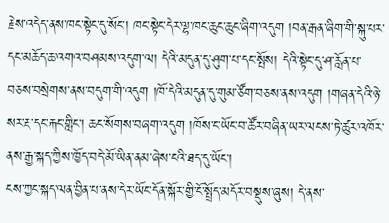རྗེས་འདེད་ནས་ཁང་སྟེང་དུ་སོང་། ཁང་སྟེང་དེར་ལྷ་ཁང་ཆུང་ཆུང་ཞིག་འདུག །བན་རྒན་ཞིག་གི་སྐུ་པར་དང་མཆོད་ཆ་འགའ་བཤམས་འདུག་ལ། དེའི་མདུན་དུ་ཤུག་པ་དང་སྤོས། དེའི་སྟེང་དུ་ཤ་རློན་པ་བཅས་བསྲེགས་ནས་བདུག་གི་འདུག །ཁོ་དེའི་མདུན་དུ་གུམ་ཙོག་བཅས་ནས་འདུག །གཞན་དེའི་ཉེ་སར་རྔ་དང་རྐང་གླིང་། ཆང་སོགས་བཞག་འདུག །ཁོས་ང་ཡོང་བ་ཚོར་བཞིན་ཡར་ལངས་ཏེ་ཚུར་འཁོར་ནས་རྒྱ་སྐད་ཀྱིས་ཁྱོད་བདེ་མོ་ཡིན་ནམ་ཞེས་ངའི་ཐད་དུ་ཡོང་།
ངས་ཀྱང་སྐད་ལན་བྱིན་པ་ནས་དེར་ཡོང་དོན་སྐོར་གྱི་ངོ་སྤྲོད་མདོར་བསྡུས་ཞུས། དེ་ནས་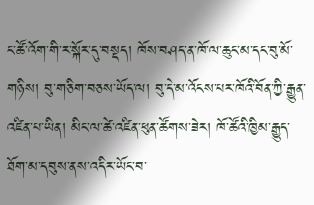ང་ཚོ་འོག་གི་ར་སྐོར་དུ་བསྡད། ཁོས་བཤད་ན་ཁོ་ལ་ཆུང་མ་དང་བུ་མོ་གཉིས། བུ་གཅིག་བཅས་ཡོད་ལ། བུ་དེ་མ་འོངས་པར་ཁོའི་བོན་ཀྱི་རྒྱུན་འཛིན་པ་ཡིན། མིང་ལ་ཚེ་འཛིན་ཕུན་ཚོགས་ཟེར། ཁོ་ཚོའི་ཁྱིམ་རྒྱུད་ཐོག་མ་དབུས་ནས་འདིར་ཡོང་བ་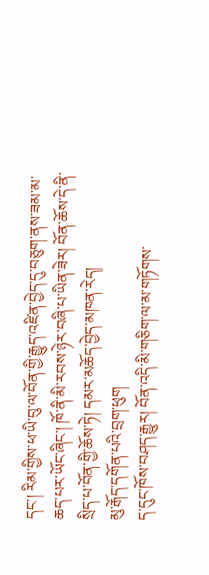དང་། རིམ་གྱིས་ཕ་ཡི་བུ་ལ་བོན་གྱི་རྒྱུད་འཛིན་བྱེད་དུ་བཅུག་ནས་ཟམ་མ་ཆད་པར་ཡོང་ཞིང་། ཁོ་ནི་མི་རབས་ཉེར་བཞི་པ་ཡིན་ཟེར། བོན་ཆོས་དེ་ནི་སྲིད་པ་བོན་གྱི་ཆོས་ཏེ། དམར་མཆོད་བྱེད་མཁན་རེད།
མུ་རྒོད་དགོན་པའི་བྲག་ཕུག
ད་དུང་ཁོས་བཤད་རྒྱུར། བོན་འདི་མི་གཅིག་ལ་མ་གཏོགས་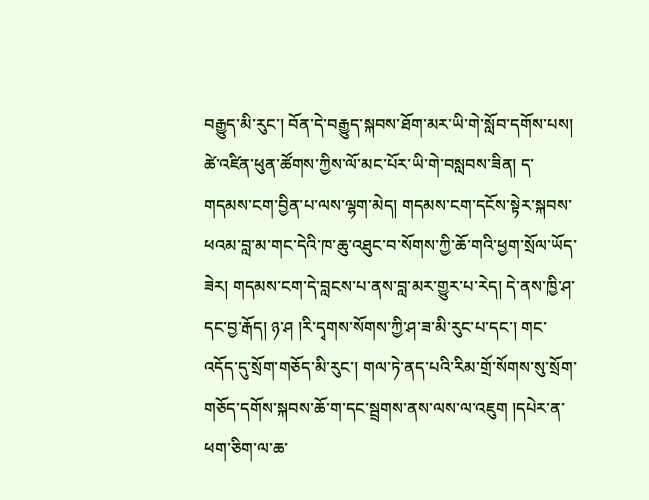བརྒྱུད་མི་རུང་། བོན་དེ་བརྒྱུད་སྐབས་ཐོག་མར་ཡི་གེ་སློབ་དགོས་པས། ཚེ་འཛིན་ཕུན་ཚོགས་ཀྱིས་ལོ་མང་པོར་ཡི་གེ་བསླབས་ཟིན། ད་གདམས་ངག་བྱིན་པ་ལས་ལྷག་མེད། གདམས་ངག་དངོས་སྟེར་སྐབས་ཕའམ་བླ་མ་གང་དེའི་ཁ་ཆུ་འཐུང་བ་སོགས་ཀྱི་ཆོ་གའི་ཕྱག་སྲོལ་ཡོད་ཟེར། གདམས་ངག་དེ་བླངས་པ་ནས་བླ་མར་གྱུར་པ་རེད། དེ་ནས་ཁྱི་ཤ་དང་བྱ་རྒོད། ཉ་ཤ །རི་དྭགས་སོགས་ཀྱི་ཤ་ཟ་མི་རུང་པ་དང་། གང་འདོད་དུ་སྲོག་གཅོད་མི་རུང་། གལ་ཏེ་ནད་པའི་རིམ་གྲོ་སོགས་སུ་སྲོག་གཅོད་དགོས་སྐབས་ཆོ་ག་དང་སྦྲགས་ནས་ལས་ལ་འཇུག །དཔེར་ན་ཕག་ཅིག་ལ་ཆ་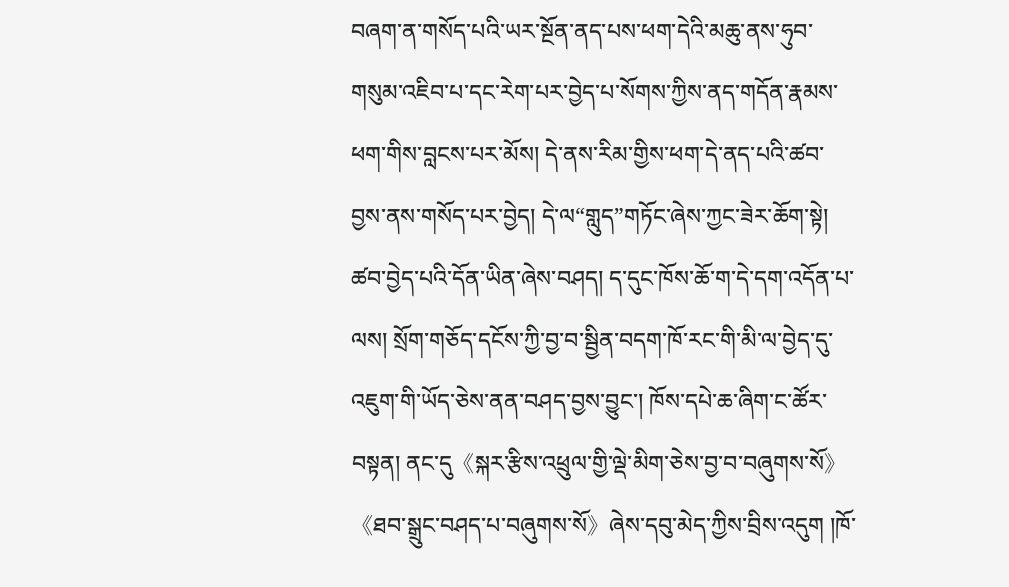བཞག་ན་གསོད་པའི་ཡར་སྔོན་ནད་པས་ཕག་དེའི་མཆུ་ནས་ཧུབ་གསུམ་འཇིབ་པ་དང་རེག་པར་བྱེད་པ་སོགས་ཀྱིས་ནད་གདོན་རྣམས་ཕག་གིས་བླངས་པར་མོས། དེ་ནས་རིམ་གྱིས་ཕག་དེ་ནད་པའི་ཚབ་བྱས་ནས་གསོད་པར་བྱེད། དེ་ལ“གླུད”གཏོང་ཞེས་ཀྱང་ཟེར་ཆོག་སྟེ། ཚབ་བྱེད་པའི་དོན་ཡིན་ཞེས་བཤད། ད་དུང་ཁོས་ཆོ་ག་དེ་དག་འདོན་པ་ལས། སྲོག་གཅོད་དངོས་ཀྱི་བྱ་བ་སྦྱིན་བདག་ཁོ་རང་གི་མི་ལ་བྱེད་དུ་འཇུག་གི་ཡོད་ཅེས་ནན་བཤད་བྱས་བྱུང་། ཁོས་དཔེ་ཆ་ཞིག་ང་ཚོར་བསྟན། ནང་དུ《སྐར་རྩིས་འཕྲུལ་གྱི་ལྡེ་མིག་ཅེས་བྱ་བ་བཞུགས་སོ》 《ཐབ་སྒྲུང་བཤད་པ་བཞུགས་སོ》ཞེས་དབུ་མེད་ཀྱིས་བྲིས་འདུག །ཁོ་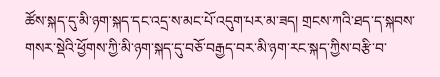ཚོས་སྐད་དུ་མི་ཉག་སྐད་དང་འདྲ་ས་མང་པོ་འདུག་པར་མ་ཟད། གྲངས་ཀའི་ཐད་ད་སྐབས་གསར་སྡེའི་ཕྱོགས་ཀྱི་མི་ཉག་སྐད་དུ་བཅོ་བརྒྱད་བར་མི་ཉག་རང་སྐད་ཀྱིས་བརྩི་བ་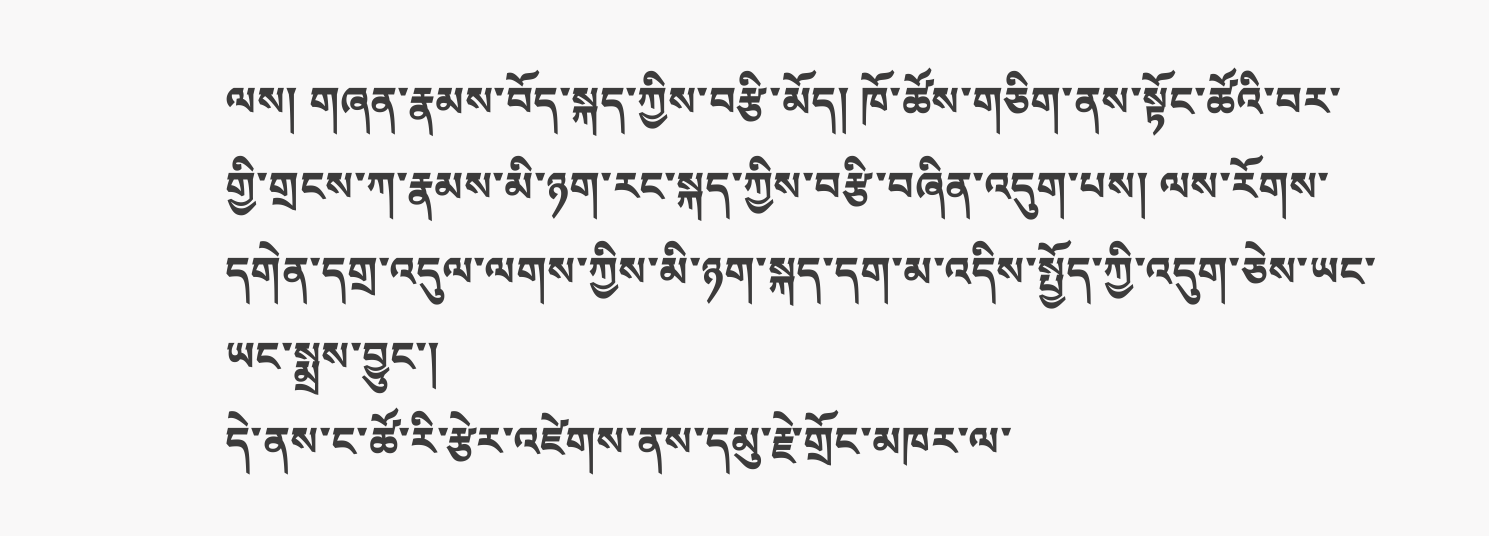ལས། གཞན་རྣམས་བོད་སྐད་ཀྱིས་བརྩི་མོད། ཁོ་ཚོས་གཅིག་ནས་སྟོང་ཚོའི་བར་གྱི་གྲངས་ཀ་རྣམས་མི་ཉག་རང་སྐད་ཀྱིས་བརྩི་བཞིན་འདུག་པས། ལས་རོགས་དགེན་དགྲ་འདུལ་ལགས་ཀྱིས་མི་ཉག་སྐད་དག་མ་འདིས་སྤྱོད་ཀྱི་འདུག་ཅེས་ཡང་ཡང་སྨྲས་བྱུང་།
དེ་ནས་ང་ཚོ་རི་རྩེར་འཛེགས་ནས་དམུ་རྗེ་གྲོང་མཁར་ལ་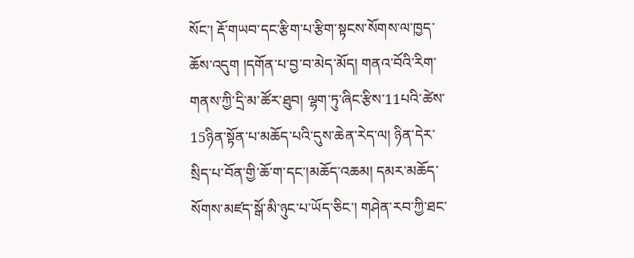སོང་། རྡོ་གཡབ་དང་རྩིག་པ་རྩིག་སྟངས་སོགས་ལ་ཁྱད་ཆོས་འདུག །དགོན་པ་བྱ་བ་མེད་མོད། གནའ་བོའི་རིག་གནས་ཀྱི་དྲི་མ་ཚོར་ཐུབ། ལྷག་ཏུ་ཞིང་རྩིས་11པའི་ཚེས་15ཉིན་སྟོན་པ་མཆོད་པའི་དུས་ཆེན་རེད་ལ། ཉིན་དེར་སྲིད་པ་བོན་གྱི་ཆོ་ག་དང་།མཆོད་འཆམ། དམར་མཆོད་སོགས་མཛད་སྒོ་མི་ཉུང་པ་ཡོད་ཅིང་། གཤེན་རབ་ཀྱི་ཐང་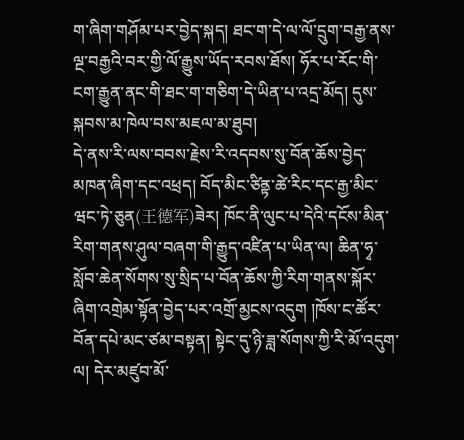ག་ཞིག་གཤོམ་པར་བྱེད་སྐད། ཐང་ག་དེ་ལ་ལོ་དྲུག་བརྒྱ་ནས་ལྔ་བརྒྱའི་བར་གྱི་ལོ་རྒྱུས་ཡོད་རབས་ཐོས། ཧོར་པ་རོང་གི་ངག་རྒྱུན་ནང་གི་ཐང་ག་གཅིག་དེ་ཡིན་པ་འདྲ་མོད། དུས་སྐབས་མ་ཁེལ་བས་མཇལ་མ་ཐུབ།
དེ་ནས་རི་ལས་བབས་རྗེས་རི་འདབས་སུ་བོན་ཆོས་བྱེད་མཁན་ཞིག་དང་འཕྲད། བོད་མིང་ཙིནྟ་ཚེ་རིང་དང་རྒྱ་མིང་ཝང་ཏེ་ཅུན(王德军)ཟེར། ཁོང་ནི་ལུང་པ་དེའི་དངོས་མིན་རིག་གནས་ཤུལ་བཞག་གི་རྒྱུད་འཛིན་པ་ཡིན་ལ། ཆིན་ཧྭ་སློབ་ཆེན་སོགས་སུ་སྲིད་པ་བོན་ཆོས་ཀྱི་རིག་གནས་སྐོར་ཞིག་འགྲེམ་སྟོན་བྱེད་པར་འགྲོ་མྱངས་འདུག །ཁོས་ང་ཚོར་བོན་དཔེ་མང་ཙམ་བསྟན། སྟེང་དུ་ཉི་ཟླ་སོགས་ཀྱི་རི་མོ་འདུག་ལ། དེར་མཛུབ་མོ་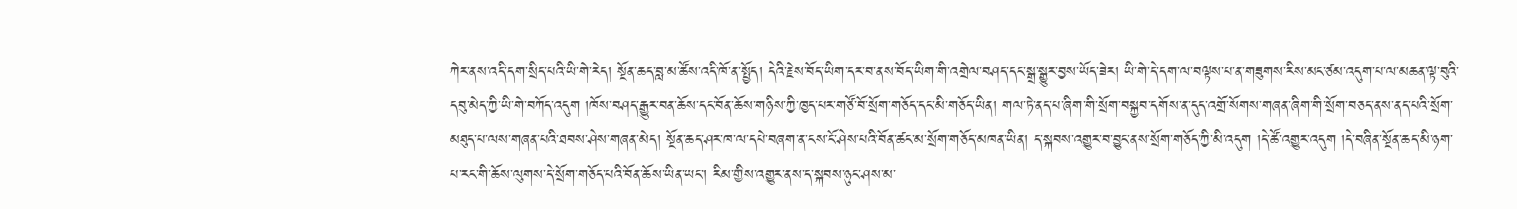ཀེར་ནས་འདི་དག་སྲིད་པའི་ཡི་གེ་རེད། སྔོན་ཆད་བླ་མ་ཚོས་འདི་ཁོ་ན་སྤྱོད། དེའི་རྗེས་བོད་ཡིག་དར་བ་ནས་བོད་ཡིག་གི་འགྲེལ་བཤད་དང་སྒྲ་སྒྱུར་བྱས་ཡོད་ཟེར། ཡི་གེ་དེ་དག་ལ་བལྟས་པ་ན་གཟུགས་རིས་མང་ཙམ་འདུག་པ་ལ་མཆན་ལྟ་བུའི་དབུ་མེད་ཀྱི་ཡི་གེ་བཀོད་འདུག །ཁོས་བཤད་རྒྱུར་བན་ཆོས་དང་བོན་ཆོས་གཉིས་ཀྱི་ཁྱད་པར་གཙོ་བོ་སྲོག་གཅོད་དང་མི་གཅོད་ཡིན། གལ་ཏེ་ནད་པ་ཞིག་གི་སྲོག་བསྐྱབ་དགོས་ན་དུད་འགྲོ་སོགས་གཞན་ཞིག་གི་སྲོག་བཅད་ནས་ནད་པའི་སྲོག་མཐུད་པ་ལས་གཞན་པའི་ཐབས་ཤེས་གཞན་མེད། སྔོན་ཆད་ཤར་ཁ་ལ་དཔེ་བཞག་ན་ངས་ངོ་ཤེས་པའི་བོན་ཚང་མ་སྲོག་གཅོད་མཁན་ཡིན། ད་སྐབས་འགྱུར་བ་བྱུང་ནས་སྲོག་གཅོད་ཀྱི་མི་འདུག །དེ་ཚོ་འགྱུར་འདུག །དེ་བཞིན་སྔོན་ཆད་མི་ཉག་པ་རང་གི་ཆོས་ལུགས་དེ་སྲོག་གཅོད་པའི་བོན་ཆོས་ཡིན་ཡང་། རིམ་གྱིས་འགྱུར་ནས་ད་སྐབས་ཉུང་ཤས་མ་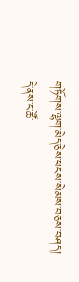གཏོགས་ལྷག་མེད་ཅེས་ཕངས་སེམས་བཅས་བཤད།
དེ་ནས་ང་ཚོ་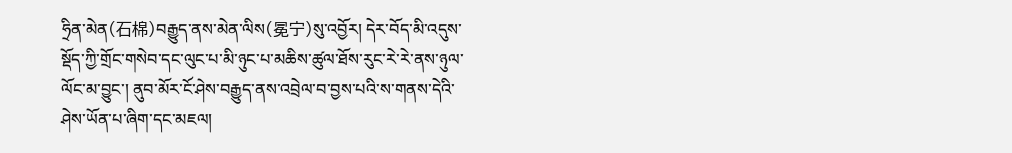ཧྲིན་མེན(石棉)བརྒྱུད་ནས་མེན་ལིས(冕宁)སུ་འབྱོར། དེར་བོད་མི་འདུས་སྡོད་ཀྱི་གྲོང་གསེབ་དང་ལུང་པ་མི་ཉུང་པ་མཆིས་ཚུལ་ཐོས་རུང་རེ་རེ་ནས་ཉུལ་ལོང་མ་བྱུང་། ནུབ་མོར་ངོ་ཤེས་བརྒྱུད་ནས་འབྲེལ་བ་བྱས་པའི་ས་གནས་དེའི་ཤེས་ཡོན་པ་ཞིག་དང་མཇལ།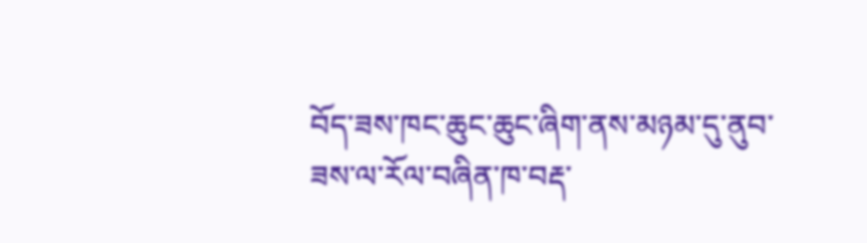བོད་ཟས་ཁང་ཆུང་ཆུང་ཞིག་ནས་མཉམ་དུ་ནུབ་ཟས་ལ་རོལ་བཞིན་ཁ་བརྡ་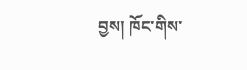བྱས། ཁོང་གིས་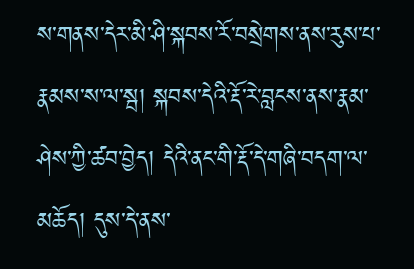ས་གནས་དེར་མི་ཤི་སྐབས་རོ་བསྲེགས་ནས་རུས་པ་རྣམས་ས་ལ་སྦ། སྐབས་དེའི་རྡོ་རེ་བླངས་ནས་རྣམ་ཤེས་ཀྱི་ཚབ་བྱེད། དེའི་ནང་གི་རྡོ་དེ་གཞི་བདག་ལ་མཆོད། དུས་དེ་ནས་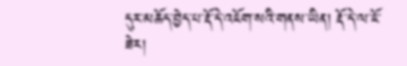དུར་མཆོད་བྱེད་པ་རྡོ་དེ་འཇོག་སའི་གནས་ཡིན། རྡོ་དེ་ལ་ཇོ་ཟེར།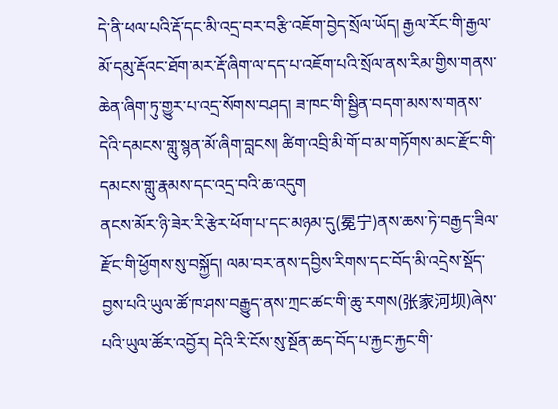དེ་ནི་ཕལ་པའི་རྡོ་དང་མི་འདྲ་བར་བརྩི་འཇོག་བྱེད་སྲོལ་ཡོད། རྒྱལ་རོང་གི་རྒྱལ་མོ་དམུ་རྡོའང་ཐོག་མར་རྡོ་ཞིག་ལ་དད་པ་འཇོག་པའི་སྲོལ་ནས་རིམ་གྱིས་གནས་ཆེན་ཞིག་ཏུ་གྱུར་པ་འདྲ་སོགས་བཤད། ཟ་ཁང་གི་སྦྱིན་བདག་མས་ས་གནས་དེའི་དམངས་གླུ་སྙན་མོ་ཞིག་བླངས། ཚིག་འབྲི་མི་གོ་བ་མ་གཏོགས་མང་རྫོང་གི་དམངས་གླུ་རྣམས་དང་འདྲ་བའི་ཆ་འདུག
ནངས་མོར་ཉི་ཟེར་རི་རྩེར་ཕོག་པ་དང་མཉམ་དུ(冕宁)ནས་ཆས་ཏེ་བརྒྱད་ཟིལ་རྫོང་གི་ཕྱོགས་སུ་བསྐྱོད། ལམ་བར་ནས་དབྱིས་རིགས་དང་བོད་མི་འདྲེས་སྡོད་བྱས་པའི་ཡུལ་ཚོ་ཁ་ཤས་བརྒྱུད་ནས་ཀྲང་ཚང་གི་ཆུ་རགས(张家河坝)ཞེས་པའི་ཡུལ་ཚོར་འབྱོར། དེའི་རི་ངོས་སུ་སྔོན་ཆད་བོད་པ་རྐྱང་རྐྱང་གི་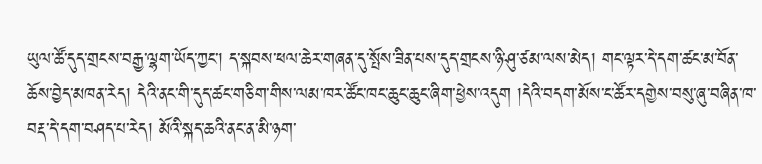ཡུལ་ཚོ་དུད་གྲངས་བརྒྱ་ལྷག་ཡོད་ཀྱང་། ད་སྐབས་ཕལ་ཆེར་གཞན་དུ་སྤོས་ཟིན་པས་དུད་གྲངས་ཉི་ཤུ་ཙམ་ལས་མེད། གང་ལྟར་དེ་དག་ཚང་མ་བོན་ཆོས་བྱེད་མཁན་རེད། དེའི་ནང་གི་དུད་ཚང་གཅིག་གིས་ལམ་ཁར་ཚོང་ཁང་ཆུང་ཆུང་ཞིག་ཕྱེས་འདུག །དེའི་བདག་མོས་ང་ཚོར་དགྱེས་བསུ་ཞུ་བཞིན་ཁ་བརྡ་དེ་དག་བཤད་པ་རེད། མོའི་སྐད་ཆའི་ནང་ན་མི་ཉག་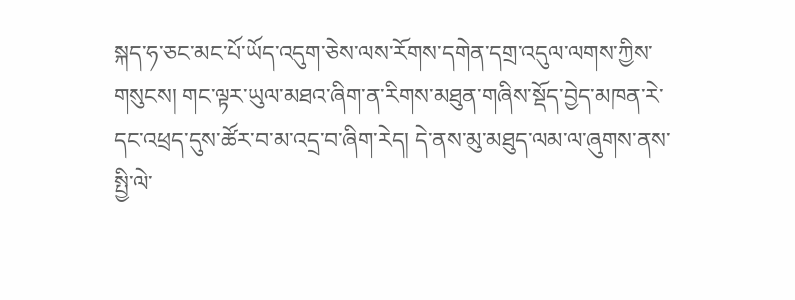སྐད་ཧ་ཅང་མང་པོ་ཡོད་འདུག་ཅེས་ལས་རོགས་དགེན་དགྲ་འདུལ་ལགས་ཀྱིས་གསུངས། གང་ལྟར་ཡུལ་མཐའ་ཞིག་ན་རིགས་མཐུན་གཞིས་སྡོད་བྱེད་མཁན་རེ་དང་འཕྲད་དུས་ཚོར་བ་མ་འདྲ་བ་ཞིག་རེད། དེ་ནས་མུ་མཐུད་ལམ་ལ་ཞུགས་ནས་སྤྱི་ལེ་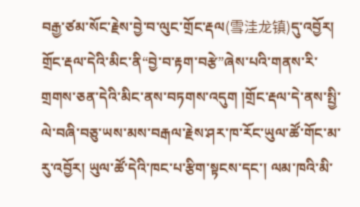བརྒྱ་ཙམ་སོང་རྗེས་བྱེ་བ་ལུང་གྲོང་རྡལ(雪洼龙镇)དུ་འབྱོར། གྲོང་རྡལ་དེའི་མིང་ནི“བྱེ་བ་རྟག་བརྩེ”ཞེས་པའི་གནས་རི་གྲགས་ཅན་དེའི་མིང་ནས་བཏགས་འདུག །གྲོང་རྡལ་དེ་ནས་སྤྱི་ལེ་བཞི་བཅུ་ཡས་མས་བརྒལ་རྗེས་ཤར་ཁ་རོང་ཡུལ་ཚོ་གོང་མ་རུ་འབྱོར། ཡུལ་ཚོ་དེའི་ཁང་པ་རྩིག་སྟངས་དང་། ལམ་ཁའི་མི་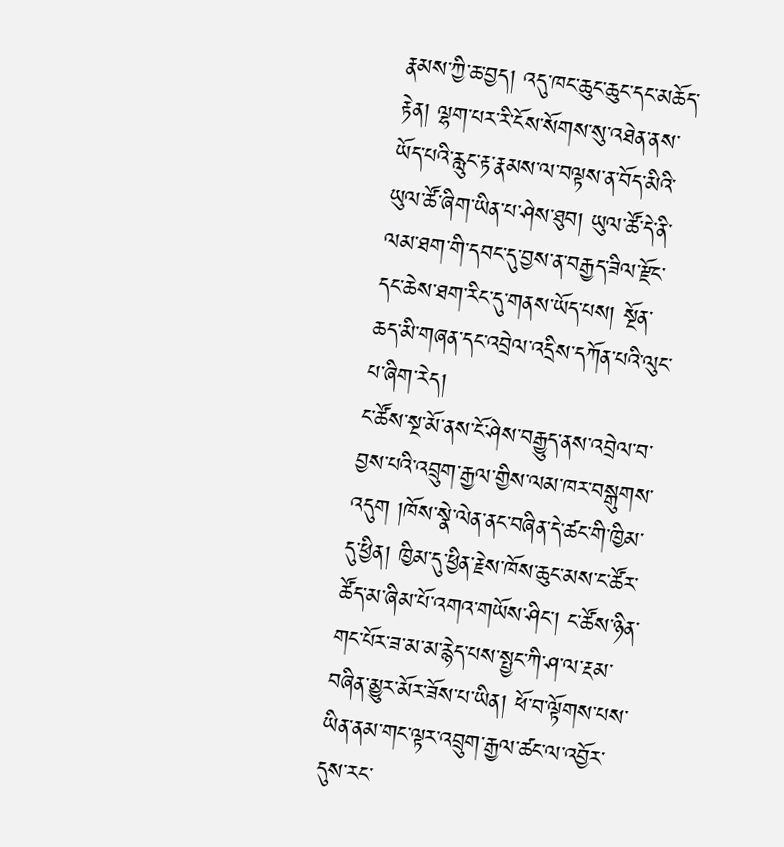རྣམས་ཀྱི་ཆ་བྱད། འདུ་ཁང་ཆུང་ཆུང་དང་མཆོད་རྟེན། ལྷག་པར་རི་ངོས་སོགས་སུ་འཐེན་ནས་ཡོད་པའི་རླུང་རྟ་རྣམས་ལ་བལྟས་ན་བོད་མིའི་ཡུལ་ཚོ་ཞིག་ཡིན་པ་ཤེས་ཐུབ། ཡུལ་ཚོ་དེ་ནི་ལམ་ཐག་གི་དབང་དུ་བྱས་ན་བརྒྱད་ཟིལ་རྫོང་དང་ཆེས་ཐག་རིང་དུ་གནས་ཡོད་པས། སྔོན་ཆད་མི་གཞན་དང་འབྲེལ་འདྲིས་དཀོན་པའི་ལུང་པ་ཞིག་རེད།
ང་ཚོས་སྔ་མོ་ནས་ངོ་ཤེས་བརྒྱུད་ནས་འབྲེལ་བ་བྱས་པའི་འབྲུག་རྒྱལ་གྱིས་ལམ་ཁར་བསྒུགས་འདུག །ཁོས་སྣེ་ལེན་ནང་བཞིན་དེ་ཚང་གི་ཁྱིམ་དུ་ཕྱིན། ཁྱིམ་དུ་ཕྱིན་རྗེས་ཁོས་ཆུང་མས་ང་ཚོར་ཚོད་མ་ཞིམ་པོ་འགའ་གཡོས་ཤིང་། ང་ཚོས་ཉིན་གང་པོར་ཟ་མ་མ་རྙེད་པས་སྤྱང་ཀི་ཤ་ལ་རྔམ་བཞིན་མྱུར་མོར་ཟོས་པ་ཡིན། ཕོ་བ་ལྟོགས་པས་ཡིན་ནམ་གང་ལྟར་འབྲུག་རྒྱལ་ཚང་ལ་འབྱོར་དུས་རང་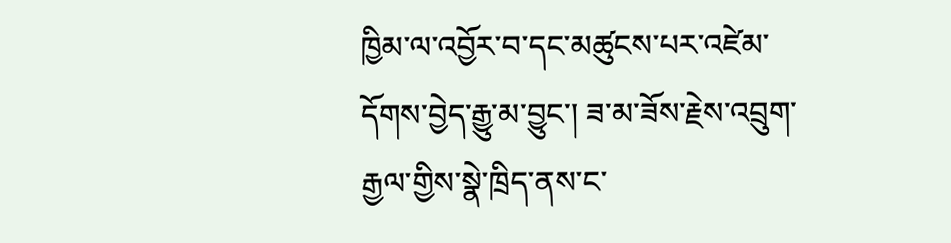ཁྱིམ་ལ་འབྱོར་བ་དང་མཚུངས་པར་འཛེམ་དོགས་བྱེད་རྒྱུ་མ་བྱུང་། ཟ་མ་ཟོས་རྗེས་འབྲུག་རྒྱལ་གྱིས་སྣེ་ཁྲིད་ནས་ང་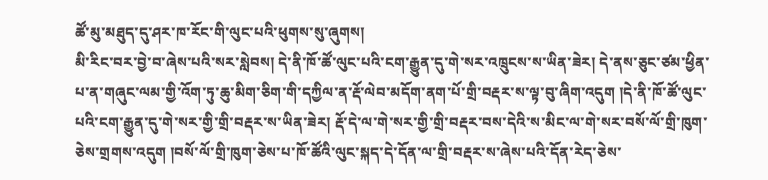ཚོ་མུ་མཐུད་དུ་ཤར་ཁ་རོང་གི་ལུང་པའི་ཕུགས་སུ་ཞུགས།
མི་རིང་བར་བྱེ་བ་ཞེས་པའི་སར་སླེབས། དེ་ནི་ཁོ་ཚོ་ལུང་པའི་ངག་རྒྱུན་དུ་གེ་སར་འཁྲུངས་ས་ཡིན་ཟེར། དེ་ནས་ཅུང་ཙམ་ཕྱིན་པ་ན་གཞུང་ལམ་གྱི་འོག་ཏུ་ཆུ་མིག་ཅིག་གི་དཀྱིལ་ན་རྡོ་ལེབ་མདོག་ནག་པོ་གྲི་བརྡར་ས་ལྟ་བུ་ཞིག་འདུག །དེ་ནི་ཁོ་ཚོ་ལུང་པའི་ངག་རྒྱུན་དུ་གེ་སར་གྱི་གྲི་བརྡར་ས་ཡིན་ཟེར། རྡོ་དེ་ལ་གེ་སར་གྱི་གྲི་བརྡར་བས་དེའི་ས་མིང་ལ་གེ་སར་བསོ་ལོ་གྲི་ཁུག་ཅེས་གྲགས་འདུག །བསོ་ལོ་གྲི་ཁུག་ཅེས་པ་ཁོ་ཚོའི་ལུང་སྐད་དེ་དོན་ལ་གྲི་བརྡར་ས་ཞེས་པའི་དོན་རེད་ཅེས་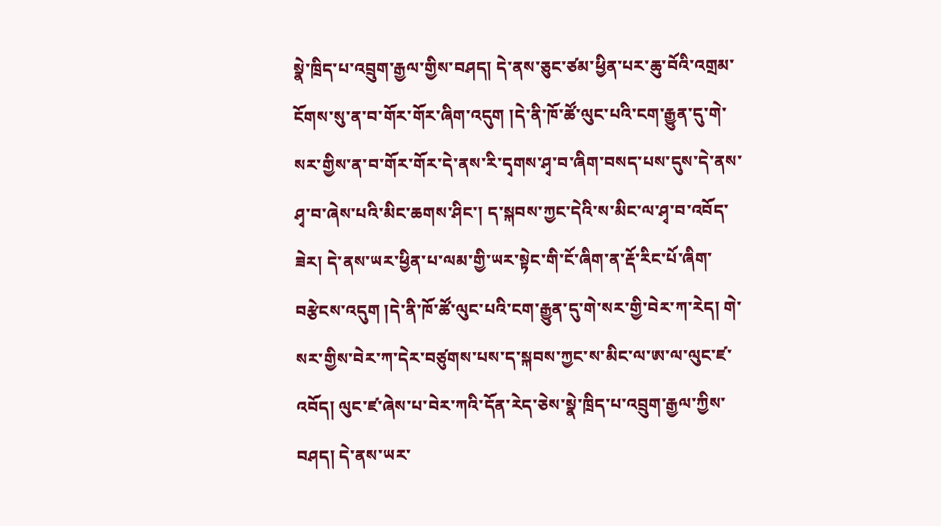སྣེ་ཁྲིད་པ་འབྲུག་རྒྱལ་གྱིས་བཤད། དེ་ནས་ཅུང་ཙམ་ཕྱིན་པར་ཆུ་བོའི་འགྲམ་ངོགས་སུ་ན་བ་གོར་གོར་ཞིག་འདུག །དེ་ནི་ཁོ་ཚོ་ལུང་པའི་ངག་རྒྱུན་དུ་གེ་སར་གྱིས་ན་བ་གོར་གོར་དེ་ནས་རི་དྭགས་ཤྭ་བ་ཞིག་བསད་པས་དུས་དེ་ནས་ཤྭ་བ་ཞེས་པའི་མིང་ཆགས་ཤིང་། ད་སྐབས་ཀྱང་དེའི་ས་མིང་ལ་ཤྭ་བ་འབོད་ཟེར། དེ་ནས་ཡར་ཕྱིན་པ་ལམ་གྱི་ཡར་སྟེང་གི་ངོ་ཞིག་ན་རྡོ་རིང་པོ་ཞིག་བརྩེངས་འདུག །དེ་ནི་ཁོ་ཚོ་ལུང་པའི་ངག་རྒྱུན་དུ་གེ་སར་གྱི་བེར་ཀ་རེད། གེ་སར་གྱིས་བེར་ཀ་དེར་བཙུགས་པས་ད་སྐབས་ཀྱང་ས་མིང་ལ་ཨ་ལ་ལུང་ཛ་འབོད། ལུང་ཛ་ཞེས་པ་བེར་ཀའི་དོན་རེད་ཅེས་སྣེ་ཁྲིད་པ་འབྲུག་རྒྱལ་ཀྱིས་བཤད། དེ་ནས་ཡར་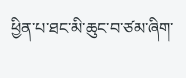ཕྱིན་པ་ཐང་མི་ཆུང་བ་ཙམ་ཞིག་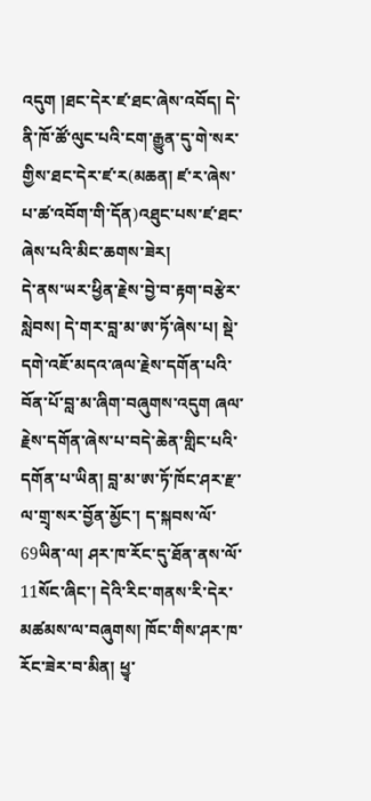འདུག །ཐང་དེར་ཛ་ཐང་ཞེས་འབོད། དེ་ནི་ཁོ་ཚོ་ལུང་པའི་ངག་རྒྱུན་དུ་གེ་སར་གྱིས་ཐང་དེར་ཛ་ར(མཆན། ཛ་ར་ཞེས་པ་ཚ་འབོག་གི་དོན)འཐུང་པས་ཛ་ཐང་ཞེས་པའི་མིང་ཆགས་ཟེར།
དེ་ནས་ཡར་ཕྱིན་རྗེས་བྱེ་བ་རྟག་བརྩེར་སླེབས། དེ་གར་བླ་མ་ཨ་ཏོ་ཞེས་པ། སྡེ་དགེ་འཇོ་མདའ་ཞལ་རྗེས་དགོན་པའི་བོན་པོ་བླ་མ་ཞིག་བཞུགས་འདུག ཞལ་རྗེས་དགོན་ཞེས་པ་བདེ་ཆེན་གླིང་པའི་དགོན་པ་ཡིན། བླ་མ་ཨ་ཏོ་ཁོང་ཤར་རྫ་ལ་གྲྭ་སར་བྱོན་མྱོང་། ད་སྐབས་ལོ་69ཡིན་ལ། ཤར་ཁ་རོང་དུ་ཐོན་ནས་ལོ་11སོང་ཞིང་། དེའི་རིང་གནས་རི་དེར་མཚམས་ལ་བཞུགས། ཁོང་གིས་ཤར་ཁ་རོང་ཟེར་བ་མིན། ཕྱྭ་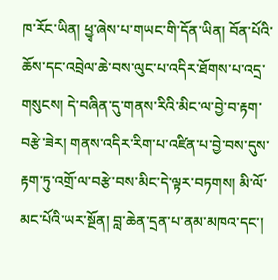ཁ་རོང་ཡིན། ཕྱྭ་ཞེས་པ་གཡང་གི་དོན་ཡིན། བོན་པོའི་ཆོས་དང་འབྲེལ་ཆེ་བས་ལུང་པ་འདིར་ཐོགས་པ་འདྲ་གསུངས། དེ་བཞིན་དུ་གནས་རིའི་མིང་ལ་བྱེ་བ་རྟག་བརྩེ་ཟེར། གནས་འདིར་རིག་པ་འཛིན་པ་བྱེ་བས་དུས་རྟག་ཏུ་འགྲོ་ལ་བརྩེ་བས་མིང་དེ་ལྟར་བཏགས། མི་ལོ་མང་པོའི་ཡར་སྔོན། བླ་ཆེན་དྲན་པ་ནམ་མཁའ་དང་།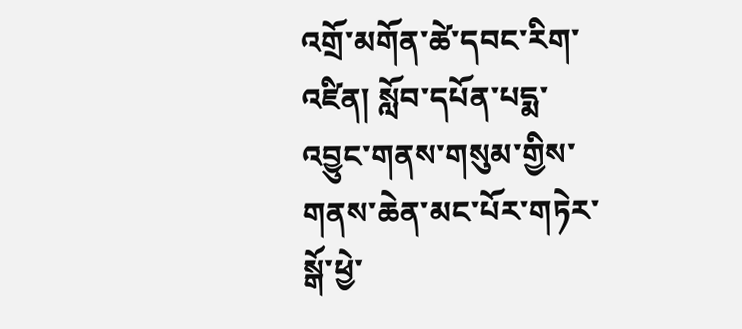འགྲོ་མགོན་ཚེ་དབང་རིག་འཛིན། སློབ་དཔོན་པདྨ་འབྱུང་གནས་གསུམ་གྱིས་གནས་ཆེན་མང་པོར་གཏེར་སྒོ་ཕྱེ་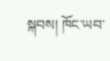སྐབས། ཁོང་ཡབ་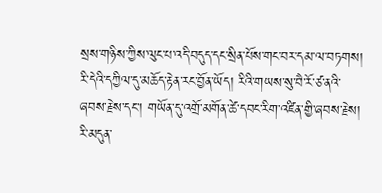སྲས་གཉིས་ཀྱིས་ལུང་པ་འདི་བདུད་དང་སྲིན་པོས་གང་བར་དམ་ལ་བཏགས། རི་དེའི་དཀྱིལ་དུ་མཆོད་རྟེན་རང་བྱོན་ཡོད། རིའི་གཡས་སུ་བཻ་རོ་ཙ་ནའི་ཞབས་རྗེས་དང་། གཡོན་དུ་འགྲོ་མགོན་ཚེ་དབང་རིག་འཛིན་གྱི་ཞབས་རྗེས། རི་མདུན་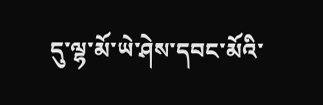དུ་ལྷ་མོ་ཡེ་ཤེས་དབང་མོའི་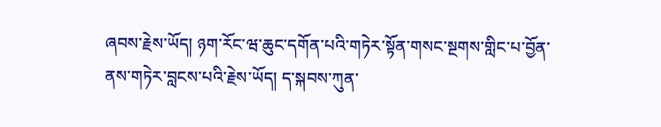ཞབས་རྗེས་ཡོད། ཉག་རོང་ཝ་ཆུང་དགོན་པའི་གཏེར་སྟོན་གསང་སྔགས་གླིང་པ་བྱོན་ནས་གཏེར་བླངས་པའི་རྗེས་ཡོད། ད་སྐབས་ཀུན་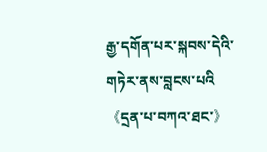རྒྱ་དགོན་པར་སྐབས་དེའི་གཏེར་ནས་བླངས་པའི《དྲན་པ་བཀའ་ཐང་》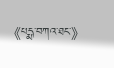《པདྨ་བཀའ་ཐང་》